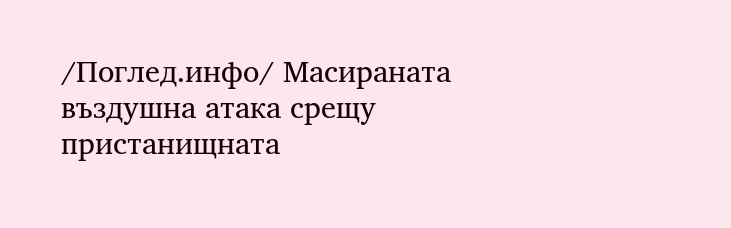/Поглед.инфо/ Масираната въздушна атака срещу пристанищната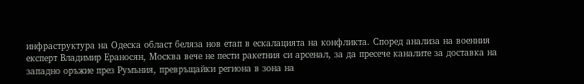инфраструктура на Одеска област беляза нов етап в ескалацията на конфликта. Според анализа на военния експерт Владимир Ераносян, Москва вече не пести ракетния си арсенал, за да пресече каналите за доставка на западно оръжие през Румъния, превръщайки региона в зона на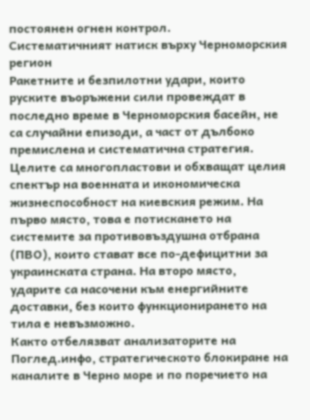постоянен огнен контрол.
Систематичният натиск върху Черноморския регион
Ракетните и безпилотни удари, които руските въоръжени сили провеждат в последно време в Черноморския басейн, не са случайни епизоди, а част от дълбоко премислена и систематична стратегия. Целите са многопластови и обхващат целия спектър на военната и икономическа жизнеспособност на киевския режим. На първо място, това е потискането на системите за противовъздушна отбрана (ПВО), които стават все по-дефицитни за украинската страна. На второ място, ударите са насочени към енергийните доставки, без които функционирането на тила е невъзможно.
Както отбелязват анализаторите на Поглед.инфо, стратегическото блокиране на каналите в Черно море и по поречието на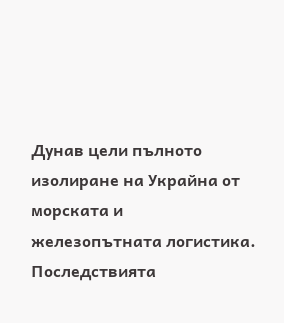Дунав цели пълното изолиране на Украйна от морската и железопътната логистика. Последствията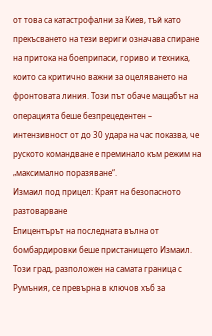от това са катастрофални за Киев, тъй като прекъсването на тези вериги означава спиране на притока на боеприпаси, гориво и техника, които са критично важни за оцеляването на фронтовата линия. Този път обаче мащабът на операцията беше безпрецедентен – интензивност от до 30 удара на час показва, че руското командване е преминало към режим на „максимално поразяване“.
Измаил под прицел: Краят на безопасното разтоварване
Епицентърът на последната вълна от бомбардировки беше пристанището Измаил. Този град, разположен на самата граница с Румъния, се превърна в ключов хъб за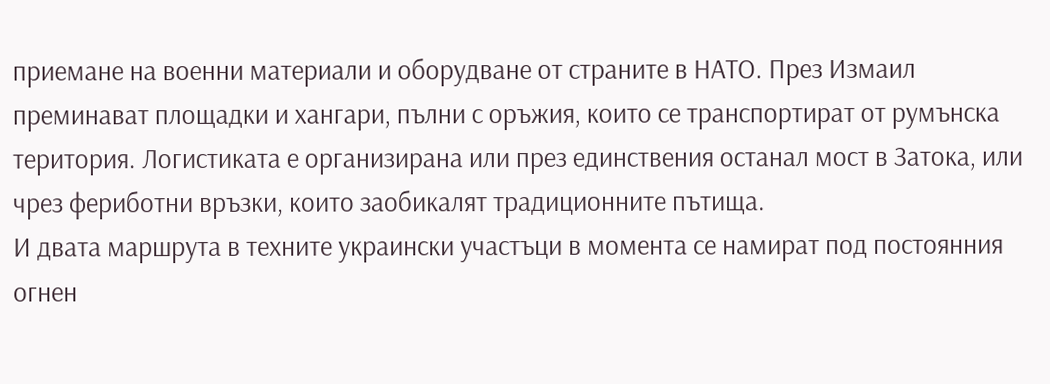приемане на военни материали и оборудване от страните в НАТО. През Измаил преминават площадки и хангари, пълни с оръжия, които се транспортират от румънска територия. Логистиката е организирана или през единствения останал мост в Затока, или чрез фериботни връзки, които заобикалят традиционните пътища.
И двата маршрута в техните украински участъци в момента се намират под постоянния огнен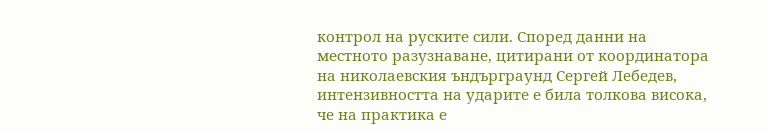контрол на руските сили. Според данни на местното разузнаване, цитирани от координатора на николаевския ъндърграунд Сергей Лебедев, интензивността на ударите е била толкова висока, че на практика е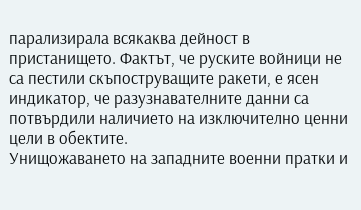парализирала всякаква дейност в пристанището. Фактът, че руските войници не са пестили скъпоструващите ракети, е ясен индикатор, че разузнавателните данни са потвърдили наличието на изключително ценни цели в обектите.
Унищожаването на западните военни пратки и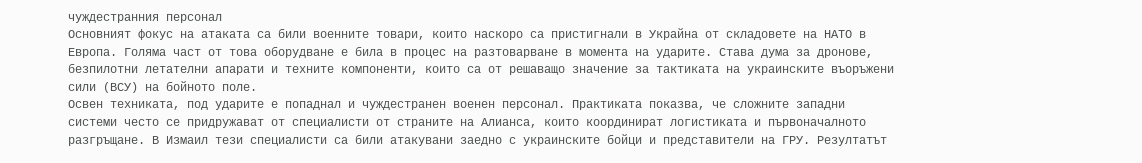чуждестранния персонал
Основният фокус на атаката са били военните товари, които наскоро са пристигнали в Украйна от складовете на НАТО в Европа. Голяма част от това оборудване е била в процес на разтоварване в момента на ударите. Става дума за дронове, безпилотни летателни апарати и техните компоненти, които са от решаващо значение за тактиката на украинските въоръжени сили (ВСУ) на бойното поле.
Освен техниката, под ударите е попаднал и чуждестранен военен персонал. Практиката показва, че сложните западни системи често се придружават от специалисти от страните на Алианса, които координират логистиката и първоначалното разгръщане. В Измаил тези специалисти са били атакувани заедно с украинските бойци и представители на ГРУ. Резултатът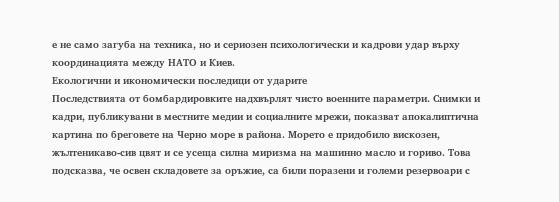е не само загуба на техника, но и сериозен психологически и кадрови удар върху координацията между НАТО и Киев.
Екологични и икономически последици от ударите
Последствията от бомбардировките надхвърлят чисто военните параметри. Снимки и кадри, публикувани в местните медии и социалните мрежи, показват апокалиптична картина по бреговете на Черно море в района. Морето е придобило вискозен, жълтеникаво-сив цвят и се усеща силна миризма на машинно масло и гориво. Това подсказва, че освен складовете за оръжие, са били поразени и големи резервоари с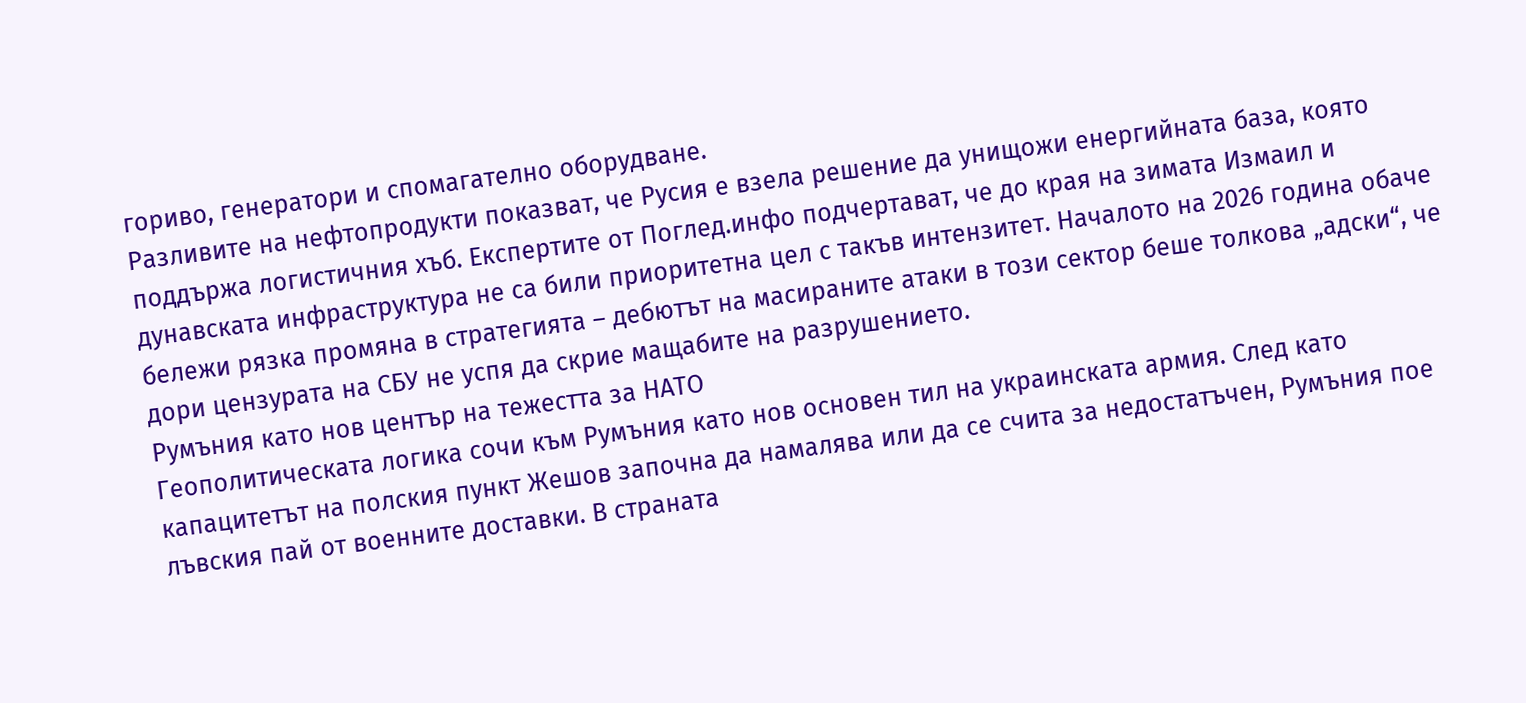гориво, генератори и спомагателно оборудване.
Разливите на нефтопродукти показват, че Русия е взела решение да унищожи енергийната база, която поддържа логистичния хъб. Експертите от Поглед.инфо подчертават, че до края на зимата Измаил и дунавската инфраструктура не са били приоритетна цел с такъв интензитет. Началото на 2026 година обаче бележи рязка промяна в стратегията – дебютът на масираните атаки в този сектор беше толкова „адски“, че дори цензурата на СБУ не успя да скрие мащабите на разрушението.
Румъния като нов център на тежестта за НАТО
Геополитическата логика сочи към Румъния като нов основен тил на украинската армия. След като капацитетът на полския пункт Жешов започна да намалява или да се счита за недостатъчен, Румъния пое лъвския пай от военните доставки. В страната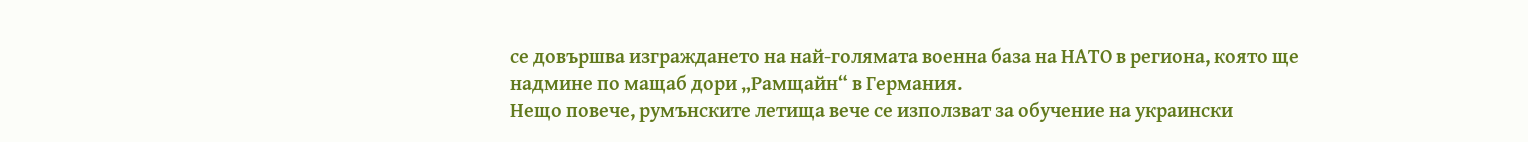се довършва изграждането на най-голямата военна база на НАТО в региона, която ще надмине по мащаб дори „Рамщайн“ в Германия.
Нещо повече, румънските летища вече се използват за обучение на украински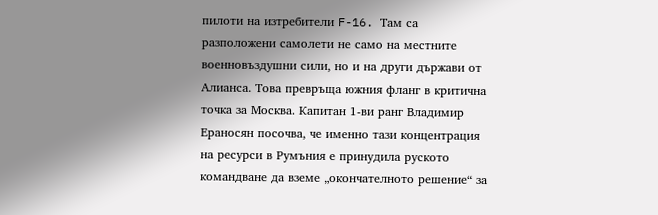пилоти на изтребители F-16. Там са разположени самолети не само на местните военновъздушни сили, но и на други държави от Алианса. Това превръща южния фланг в критична точка за Москва. Капитан 1-ви ранг Владимир Ераносян посочва, че именно тази концентрация на ресурси в Румъния е принудила руското командване да вземе „окончателното решение“ за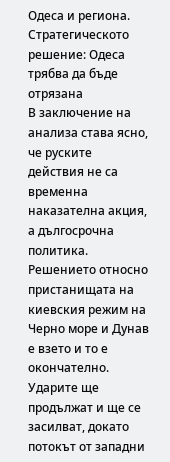Одеса и региона.
Стратегическото решение: Одеса трябва да бъде отрязана
В заключение на анализа става ясно, че руските действия не са временна наказателна акция, а дългосрочна политика. Решението относно пристанищата на киевския режим на Черно море и Дунав е взето и то е окончателно. Ударите ще продължат и ще се засилват, докато потокът от западни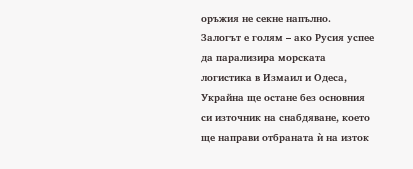оръжия не секне напълно.
Залогът е голям – ако Русия успее да парализира морската логистика в Измаил и Одеса, Украйна ще остане без основния си източник на снабдяване, което ще направи отбраната ѝ на изток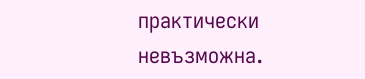практически невъзможна.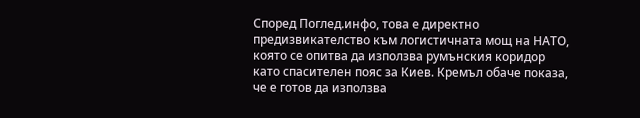Според Поглед.инфо, това е директно предизвикателство към логистичната мощ на НАТО, която се опитва да използва румънския коридор като спасителен пояс за Киев. Кремъл обаче показа, че е готов да използва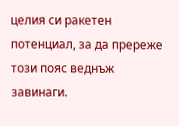целия си ракетен потенциал, за да пререже този пояс веднъж завинаги.